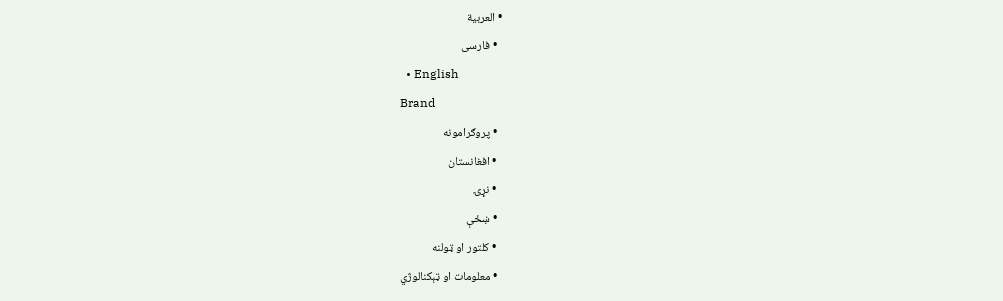• العربية
  • فارسی
  • English
Brand
  • پروګرامونه
  • افغانستان
  • نړۍ
  • ښځې
  • کلتور او ټولنه
  • معلومات او ټېکنالوژي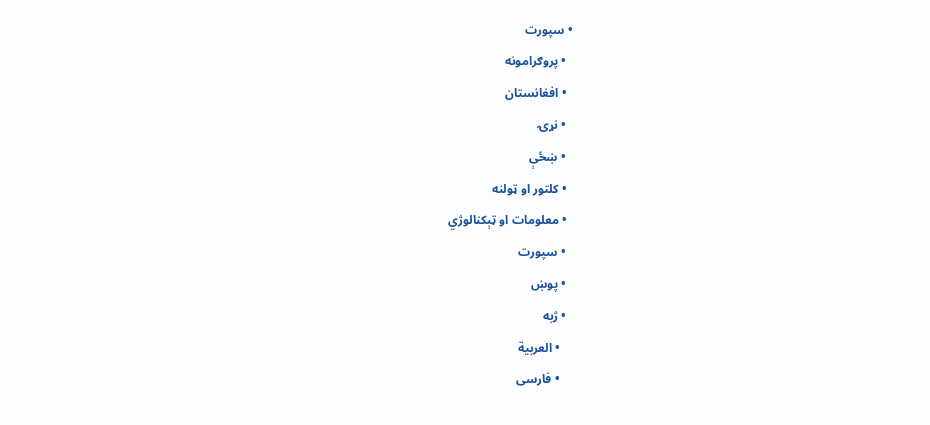• سپورت
  • پروګرامونه
  • افغانستان
  • نړۍ
  • ښځې
  • کلتور او ټولنه
  • معلومات او ټېکنالوژي
  • سپورت
  • پوښ
  • ژبه
    • العربية
    • فارسی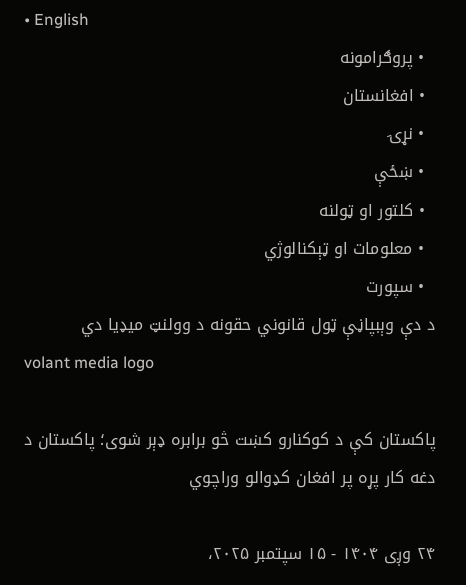• English
  • پروګرامونه
  • افغانستان
  • نړۍ
  • ښځې
  • کلتور او ټولنه
  • معلومات او ټېکنالوژي
  • سپورت
د دې وېبپاڼې ټول قانوني حقونه د وولنټ میډیا دي
volant media logo

پاکستان کې د کوکنارو کښت څو برابره ډېر شوی؛ پاکستان د دغه کار پړه پر افغان کډوالو وراچوي

۲۴ وږی ۱۴۰۴ - ۱۵ سپتمبر ۲۰۲۵،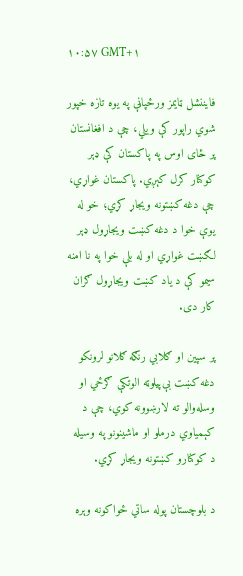۱۰:۵۷ GMT+۱

فایننشل ټایمز ورځپاڼې په یوه تازه خپور شوي راپور کې ویلي، چې د افغانستان پر ځای اوس په پاکستان کې ډېر کوکنار کرل کېږي. پاکستان غواړي، چې دغه کښتونه ویجاړ کړي؛ خو له یوې خوا د دغه کښت ویجاړول ډېر لګښت غواړي او له بلې خوا په نا امنه سیمو کې د یاد کښت ویجاړول ګران کار دی.

پر سپین او ګلابي رنګه ګلانو لرونکو دغه کښت بې‌پیلوټه الوتکې ګرځي او وسله‌والو ته لارښوونه کوي، چې د کېمیاوي درملو او ماشینونو په وسیله د کوکنارو کښتونه ویجاړ کړي.

د بلوچستان پوله ساتي ځواکونه وېره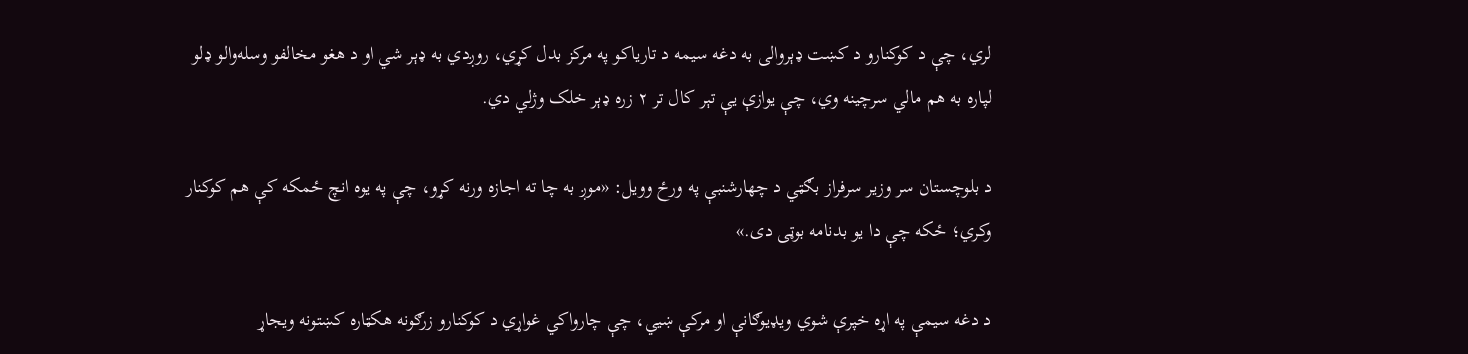لري، چې د کوکنارو د کښت ډېروالی به دغه سیمه د تاریاکو په مرکز بدل کړي، روږدي به ډېر شي او د هغو مخالفو وسله‌والو ډلو لپاره به هم مالي سرچینه وي، چې یوازې یې تېر کال تر ۲ زره ډېر خلک وژلي دي.

د بلوچستان سر وزیر سرفراز بګټي د چهارشنبې په ورځ وویل: «موږ به چا ته اجازه ورنه کړو، چې په یوه انچ ځمکه کې هم کوکنار وکري؛ ځکه چې دا یو بدنامه بوټی دی.»

د دغه سیمې په اړه خپرې شوي ویډیوګانې او مرکې ښيي، چې چارواکي غواړي د کوکنارو زرګونه هکټاره کښتونه ویجاړ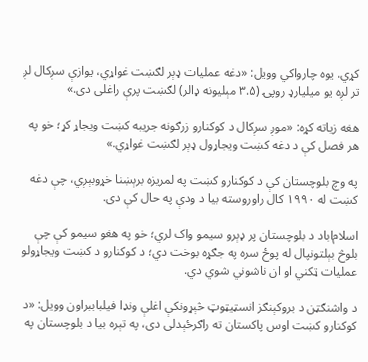کړي. یوه چارواکي وویل: «دغه عملیات ډېر لګښت غواړي، یوازې سږکال لږ تر لږه یو میلیارډ روپۍ (۳.۵ مېلیونه ډالر) لګښت پرې راغلی دی.»

هغه زیاته کړه: «موږ سږکال د کوکنارو زرګونه جریبه کښت ویجاړ کړ؛ خو په هر فصل کې د دغه کښت ویجاړول ډېر لګښت غواړي.»

په وچ بلوچستان کې د کوکنارو کښت په لمریزه برېښنا خړوبېږي، چې دغه کښت له ۱۹۹۰ کال راوروسته بیا د ودې په حال کې دی.

اسلام‌اباد د بلوچستان پر ډېرو سیمو واک لري؛ خو په هغو سیمو کې چې بلوڅ بېلتونپال له پوځ سره په جګړه بوخت دي؛ د کوکنارو د کښت ویجاړولو عملیات ټکني او ان ناشوني شوي دي.

د واشنګټن د بروکېنګز انسټیټوټ څېړونکې اغلې ونډا فيلباببراون وویل: «د کوکنارو کښت اوس پاکستان ته راګرځېدلی دی، په تېره بیا د بلوچستان په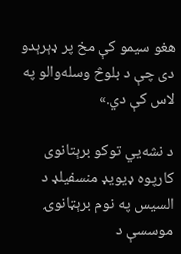هغو سیمو کې مخ پر ډېرېدو دی چې د بلوڅ وسله‌والو په لاس کې دي.»

د نشه‌يي توکو برېتانوی کارپوه ډیویډ منسفیلډ د السیس په نوم برېټانوۍ موسسې د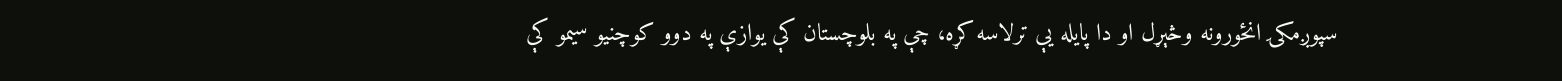سپوږمکۍ انځورونه وڅېړل او دا پایله یې ترلاسه کړه، چې په بلوچستان کې یوازې په دوو کوچنیو سیمو کې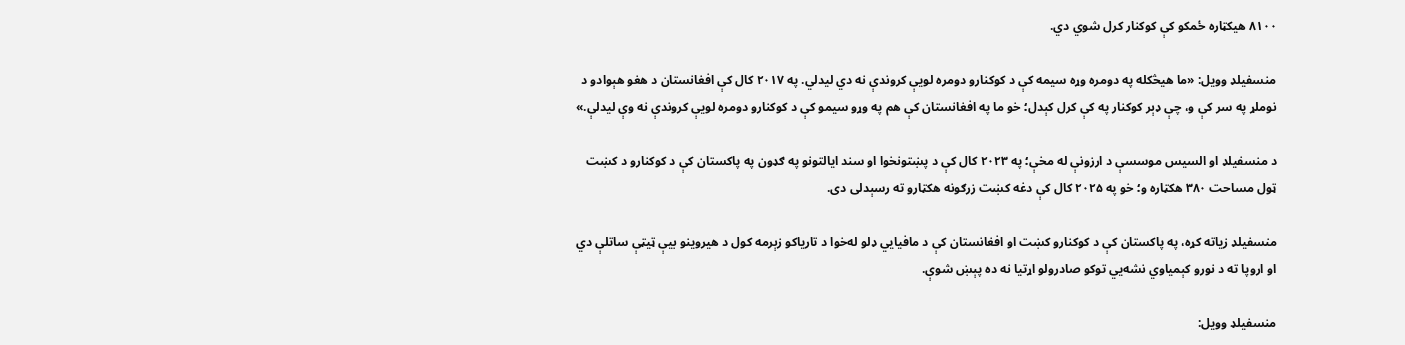۸۱۰۰ هیکټاره ځمکو کې کوکنار کرل شوي دي.

منسفیلډ وویل: «ما هیڅکله په دومره وړه سیمه کې د کوکنارو دومره لویې کروندې نه دي لیدلي. په ۲۰۱۷ کال کې افغانستان د هغو هېوادو د نوملړ په سر کې و، چې ډېر کوکنار په کې کرل کېدل؛ خو ما په افغانستان کې هم په وړو سیمو کې د کوکنارو دومره لویې کروندې نه وې لیدلې.»

د منسفیلډ او السیس موسسې د ارزونې له مخې؛ په ۲۰۲۳ کال کې د پښتونخوا او سند ایالتونو په ګډون په پاکستان کې د کوکنارو د کښت ټول مساحت ۳۸۰ هکټاره و؛ خو په ۲۰۲۵ کال کې دغه کښت زرګونه هکټارو ته رسېدلی دی.

منسفیلډ زیاته کړه، په پاکستان کې د کوکنارو کښت او افغانستان کې د مافیايي ډلو له‌خوا د تاریاکو زېرمه کول د هیروینو بیې ټیټې ساتلې دي او اروپا ته د نورو کېمیاوي نشه‌يي توکو صادرولو اړتیا نه ده پېښ شوې.

منسفیلډ وویل: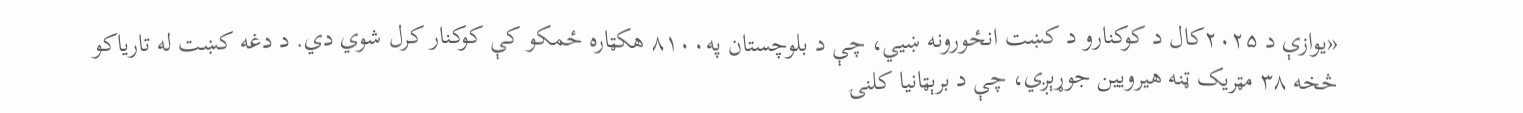«یوازې د ۲۰۲۵کال د کوکنارو د کښت انځورونه ښيي، چې د بلوچستان په۸۱۰۰ هکټاره ځمکو کې کوکنار کرل شوي دي. د دغه کښت له تاریاکو څخه ۳۸ مټریک ټنه هیرویین جوړېږي، چې د برېټانیا کلنۍ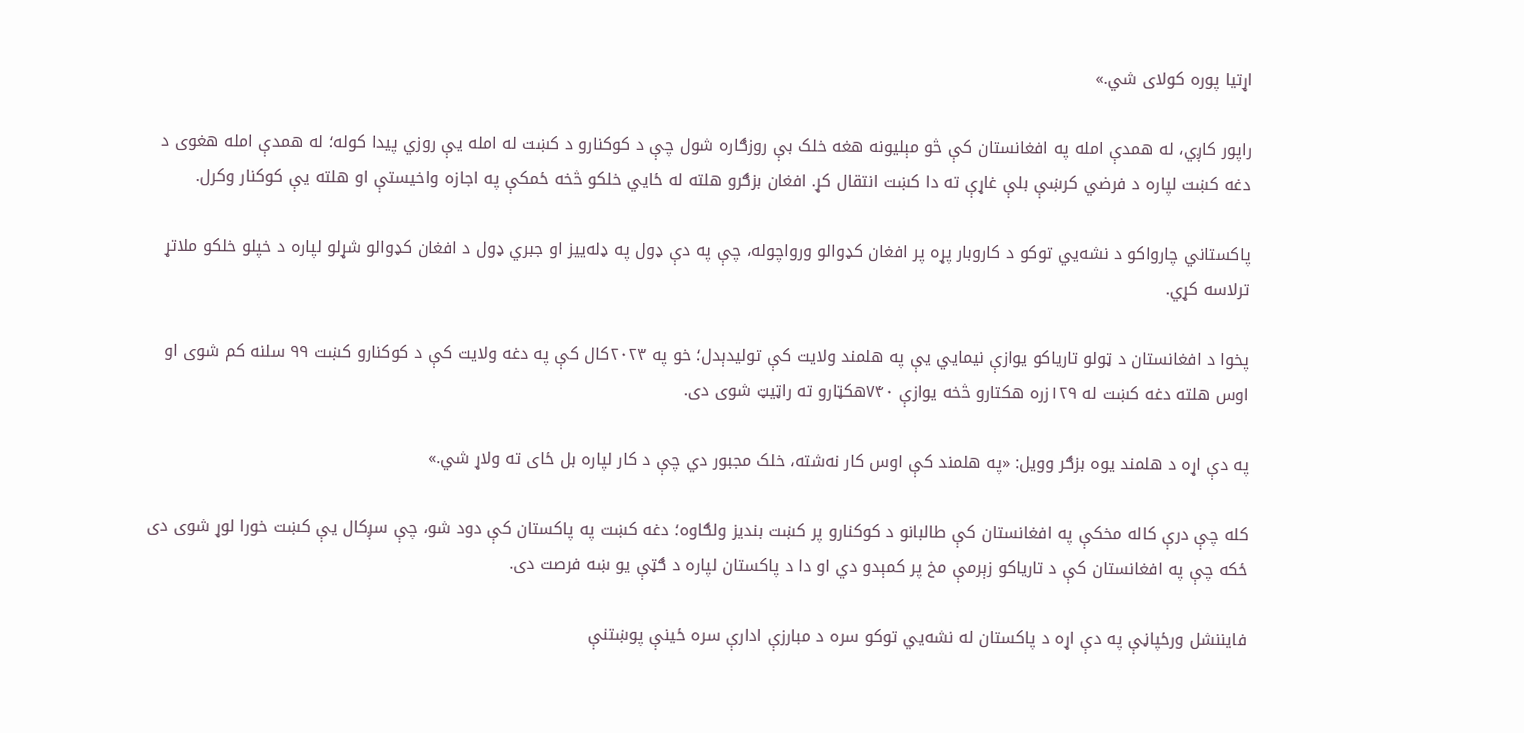اړتیا پوره کولای شي.»

راپور کاږي، له همدې امله په افغانستان کې څو مېلیونه هغه خلک بې روزګاره شول چې د کوکنارو د کښت له امله یې روزي پيدا کوله؛ له همدې امله هغوی د دغه کښت لپاره د فرضي کرښې بلې غاړې ته دا کښت انتقال کړ. افغان بزګرو هلته له ځايي خلکو څخه ځمکې په اجازه واخیستې او هلته یې کوکنار وکرل.

پاکستاني چارواکو د نشه‌يي توکو د کاروبار پړه پر افغان کډوالو ورواچوله، چې په دې ډول په ډله‌ییز او جبري ډول د افغان کډوالو شړلو لپاره د خپلو خلکو ملاتړ ترلاسه کړي.

پخوا د افغانستان د ټولو تاریاکو یوازې نیمايي یې په هلمند ولایت کې تولیدېدل؛ خو په ۲۰۲۳کال کې په دغه ولایت کې د کوکنارو کښت ۹۹ سلنه کم شوی او اوس هلته دغه کښت له ۱۲۹زره هکتارو څخه یوازې ۷۴۰هکټارو ته راټیټ شوی دی.

په دې اړه د هلمند یوه بزګر وویل: «په هلمند کې اوس کار نه‌شته، خلک مجبور دي چې د کار لپاره بل ځای ته ولاړ شي.»

کله چې درې کاله مخکې په افغانستان کې طالبانو د کوکنارو پر کښت بندیز ولګاوه؛ دغه کښت په پاکستان کې دود شو، چې سږکال یې کښت خورا لوړ شوی دی ځکه چې په افغانستان کې د تاریاکو زېرمې مخ پر کمېدو دي او دا د پاکستان لپاره د ګټې یو ښه فرصت دی.

فایننشل ورځپاڼې په دې اړه د پاکستان له نشه‌يي توکو سره د مبارزې ادارې سره ځينې پوښتنې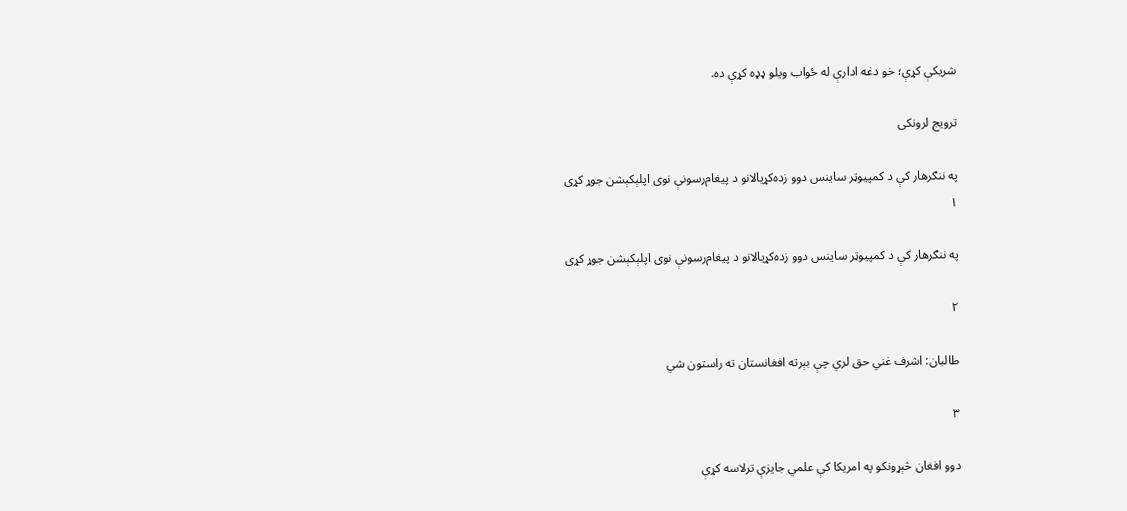شریکې کړې؛ خو دغه ادارې له ځواب ویلو ډډه کړې ده.

ترویج لرونکی

په ننګرهار کې د کمپیوټر ساینس دوو زده‌کړیالانو د پیغام‌رسونې نوی اپلېکېشن جوړ کړی
۱

په ننګرهار کې د کمپیوټر ساینس دوو زده‌کړیالانو د پیغام‌رسونې نوی اپلېکېشن جوړ کړی

۲

طالبان: اشرف غني حق لري چې بېرته افغانستان ته راستون شي

۳

دوو افغان څېړونکو په امریکا کې علمي جایزې ترلاسه کړې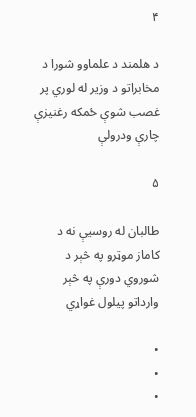۴

د هلمند د علماوو شورا د مخابراتو د وزیر له لوري پر غصب شوې ځمکه رغنیزې چارې ودرولې

۵

طالبان له روسیې نه د کاماز موټرو په څېر د شوروي دورې په څېر وارداتو پیلول غواړي

•
•
•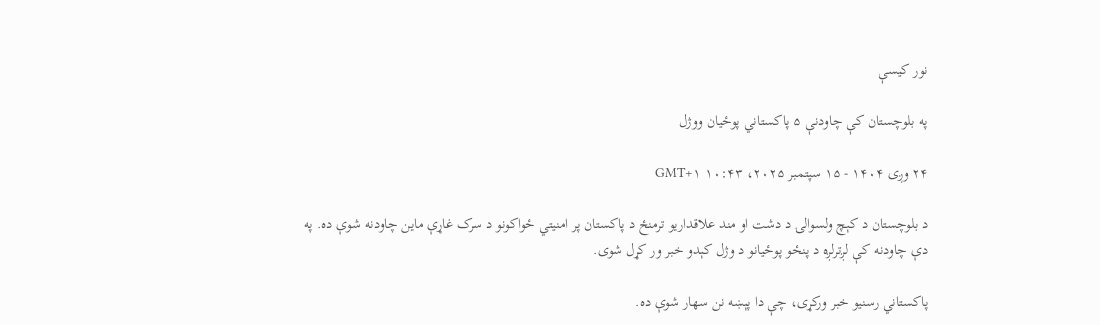نور کیسې

په بلوچستان کې چاودنې ۵ پاکستاني پوځیان ووژل

۲۴ وږی ۱۴۰۴ - ۱۵ سپتمبر ۲۰۲۵، ۱۰:۴۳ GMT+۱

د بلوچستان د کېچ ولسوالۍ د دشت او مند علاقداریو ترمنځ د پاکستان پر امنیتي ځواکونو د سرک غاړې ماین چاودنه شوې ده. په دې چاودنه کې لږترلږه د پنځو پوځیانو د وژل کېدو خبر ور کړل شوی.

پاکستاني رسنیو خبر ورکړی، چې دا پېښه نن سهار شوې ده.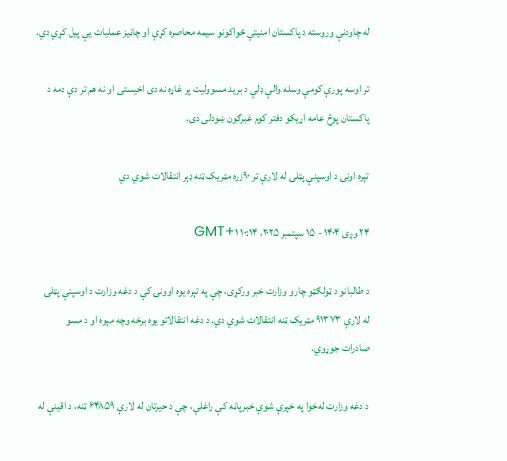له چاودنې وروسته د پاکستان امنیتي ځواکونو سیمه محاصره کړې او چاڼیز عملیات یې پیل کړي دي.

تر اوسه پورې کومې وسله والې ډلې د برید مسوولیت پر غاړه نه دی اخیستی او نه هم تر دې دمه د پاکستان پوځ عامه اړیکو دفتر کوم غبرګون ښودلی دی.

تېره اونۍ د اوسپنې پټلۍ له لارې تر ۹۰زره مټریک ټنه ډېر انتقالات شوي دي

۲۴ وږی ۱۴۰۴ - ۱۵ سپتمبر ۲۰۲۵، ۱۰:۱۴ GMT+۱

د طالبانو د ټولګټو چارو وزارت خبر ورکړی، چې په تېره یوه اوونۍ کې د دغه وزارت د اوسپنې پټلۍ له لارې ۹۱۳۷۳ مټریک ټنه انتقالات شوي دي. د دغه انتقالاتو یوه برخه وچه مېوه او د مسو صادرات جوړوي.

د دغه وزارت له‌خوا په خپرې شوې خبرپاڼه کې راغلي، چې د حیرتان له لارې ۶۴۸۵۹ ټنه، د اقینې له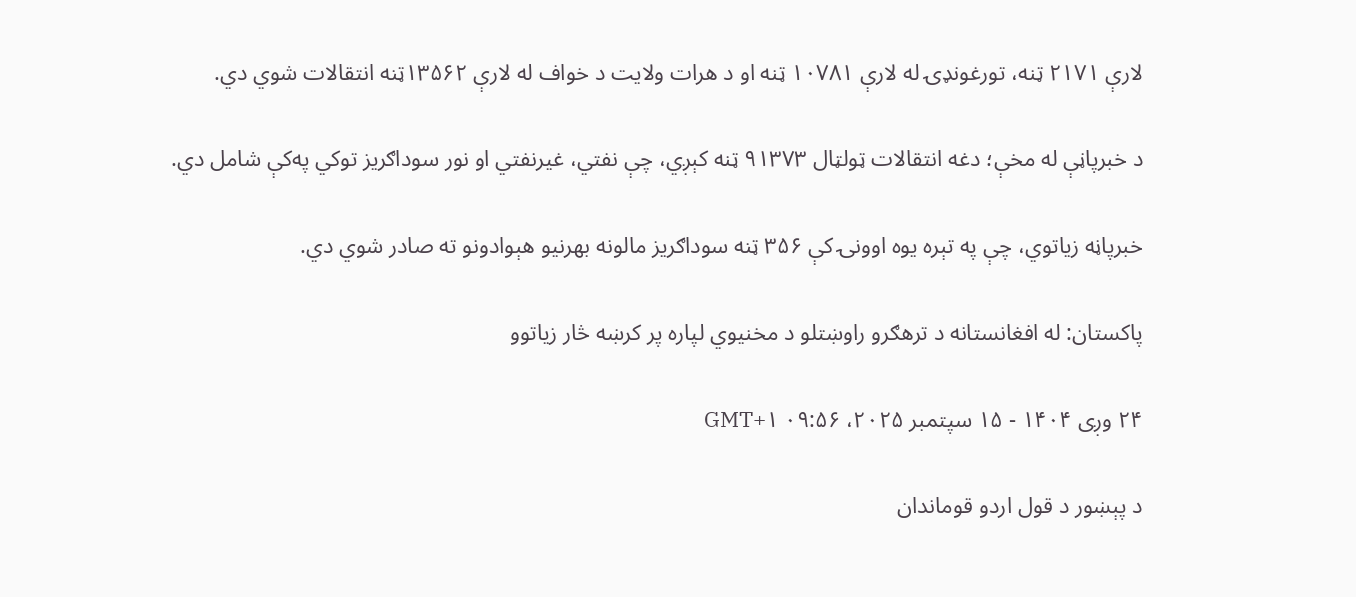لارې ۲۱۷۱ ټنه، تورغونډۍ له لارې ۱۰۷۸۱ ټنه او د هرات ولایت د خواف له لارې ۱۳۵۶۲ټنه انتقالات شوي دي.

د خبرپاڼې له مخې؛ دغه انتقالات ټولټال ۹۱۳۷۳ ټنه کېږي، چې نفتي، غیرنفتي او نور سوداګریز توکي په‌کې شامل دي.

خبرپاڼه زیاتوي، چې په تېره یوه اوونۍ کې ۳۵۶ ټنه سوداګریز مالونه بهرنیو هېوادونو ته صادر شوي دي.

پاکستان: له افغانستانه د ترهګرو راوښتلو د مخنیوي لپاره پر کرښه څار زیاتوو

۲۴ وږی ۱۴۰۴ - ۱۵ سپتمبر ۲۰۲۵، ۰۹:۵۶ GMT+۱

د پېښور د قول اردو قوماندان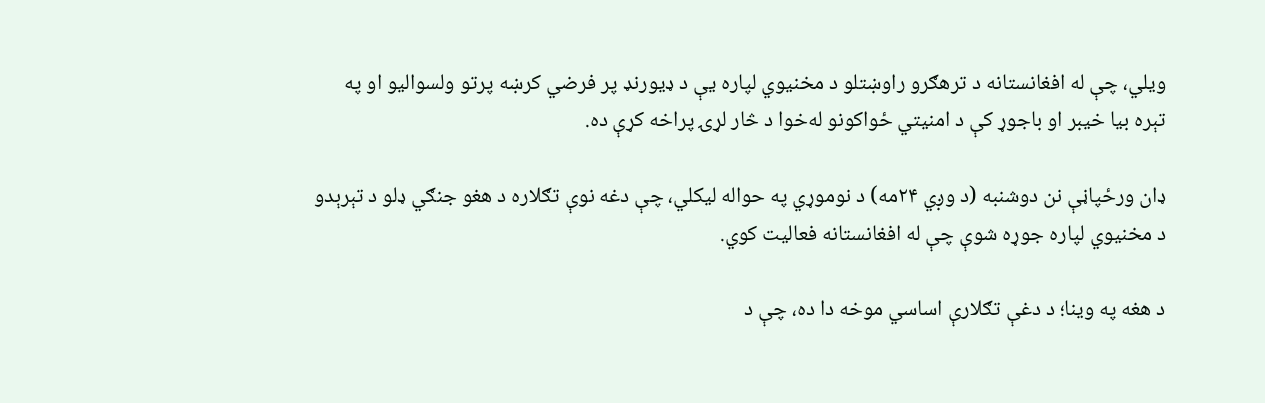ویلي، چې له افغانستانه د ترهګرو راوښتلو د مخنيوي لپاره یې د ډیورنډ پر فرضي کرښه پرتو ولسوالیو او په تېره بیا خیبر او باجوړ کې د امنيتي ځواکونو له‌خوا د څار لړۍ پراخه کړې ده.

ډان ورځپاڼې نن دوشنبه (د وږي ۲۴مه) د نوموړي په حواله لیکلي، چې دغه نوې تګلاره د هغو جنګي ډلو د تېرېدو د مخنيوي لپاره جوړه شوې چې له افغانستانه فعالیت کوي.

د هغه په وینا؛ د دغې تګلارې اساسي موخه دا ده، چې د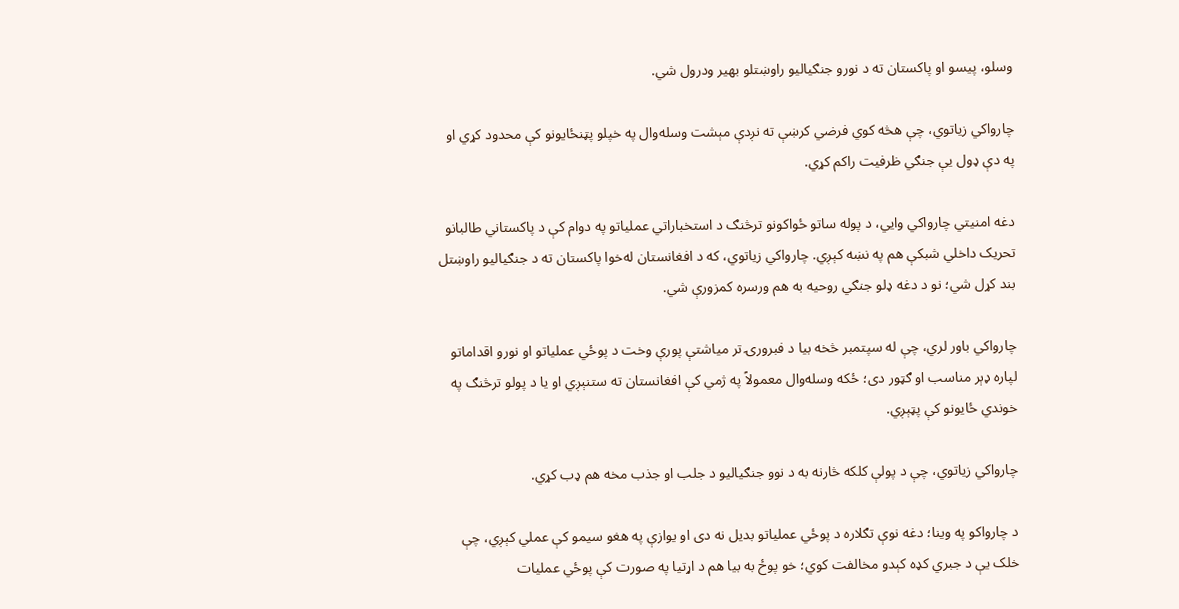وسلو، پیسو او پاکستان ته د نورو جنګیالیو راوښتلو بهیر ودرول شي.

چارواکي زیاتوي، چې هڅه کوي فرضي کرښې ته نږدې مېشت وسله‌وال په خپلو پټنځایونو کې محدود کړي او په دې ډول یې جنګي ظرفیت راکم کړي.

دغه امنیتي چارواکي وايي، د پوله ساتو ځواکونو ترڅنګ د استخباراتي عملیاتو په دوام کې د پاکستاني طالبانو تحریک داخلي شبکې هم په نښه کېږي. چارواکي زیاتوي، که د افغانستان له‌خوا پاکستان ته د جنګیالیو راوښتل بند کړل شي؛ نو د دغه ډلو جنګي روحیه به هم ورسره کمزورې شي.

چارواکي باور لري، چې له سپتمبر څخه بیا د فبرورۍ تر میاشتې پورې وخت د پوځي عملیاتو او نورو اقداماتو لپاره ډېر مناسب او ګټور دی؛ ځکه وسله‌وال معمولاً په ژمي کې افغانستان ته ستنېږي او یا د پولو ترڅنګ په خوندي ځایونو کې پټېږي.

چارواکي زیاتوي، چې د پولې کلکه څارنه به د نوو جنګیالیو د جلب او جذب مخه هم ډب کړي.

د چارواکو په وینا؛ دغه نوې تګلاره د پوځي عملیاتو بدیل نه دی او یوازې په هغو سیمو کې عملي کېږي، چې خلک یې د جبري کډه کېدو مخالفت کوي؛ خو پوځ به بیا هم د اړتیا په صورت کې پوځي عملیات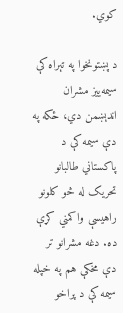کوي.

د پښتونخوا په تېراه کې سیمه‌ييز مشران اندېښمن دي، ځکه په دې سیمه کې د پاکستاني طالبانو تحریک له څو کلونو راهیسې واکمني کړې ده. دغه مشرانو تر دې مخکې هم په خپله سیمه کې د پراخو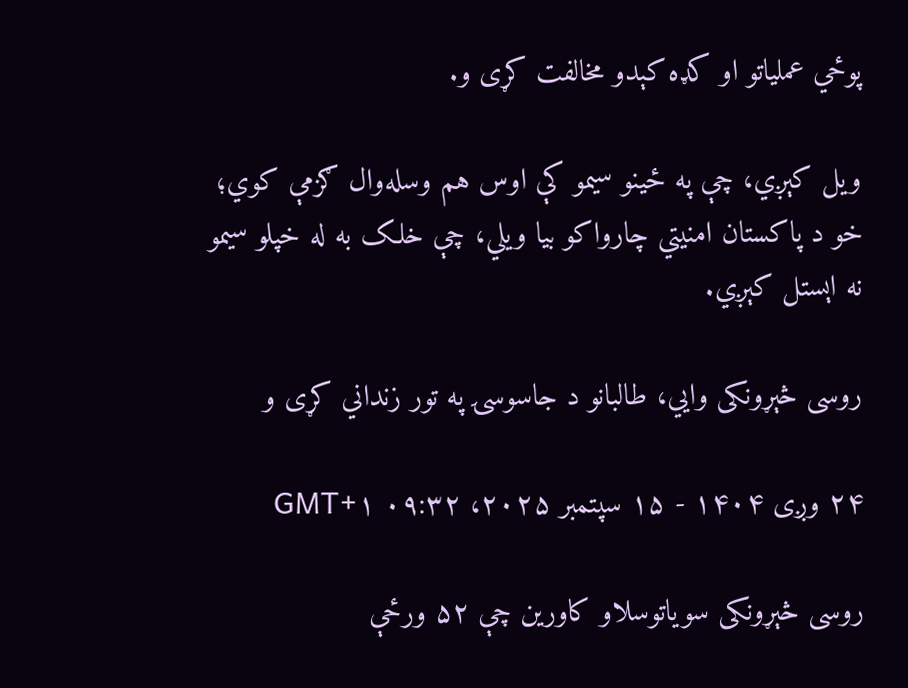پوځي عملیاتو او کډه کېدو مخالفت کړی و.

ویل کېږي، چې په ځينو سیمو کې اوس هم وسله‌وال ګزمې کوي؛ خو د پاکستان امنیتي چارواکو بیا ویلي، چې خلک به له خپلو سیمو نه اېستل کېږي.

روسی څېړونکی وايي، طالبانو د جاسوسۍ په تور زنداني کړی و

۲۴ وږی ۱۴۰۴ - ۱۵ سپتمبر ۲۰۲۵، ۰۹:۳۲ GMT+۱

روسی څېړونکی سویاتوسلاو کاورین چې ۵۲ ورځې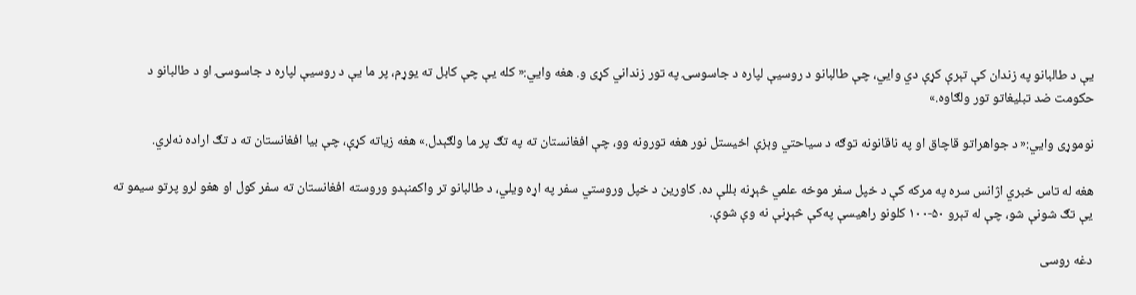یې د طالبانو په زندان کې تېرې کړې دي وايي، چې طالبانو د روسيې لپاره د جاسوسۍ په تور زنداني کړی و. هغه وايي:« کله یې چې کابل ته یوړم، پر ما یې د روسيې لپاره د جاسوسۍ او د طالبانو د حکومت ضد تبليغاتو تور ولګاوه.»

نوموړی وايي:« د جواهراتو قاچاق او په ناقانونه توګه د سیاحتي وېزې اخیستل نور هغه تورونه وو، چې افغانستان ته په تګ پر ما ولګېدل.» هغه زیاته کړې، چې بیا افغانستان ته د تګ اراده نه‌لري.

هغه له تاس خبري اژانس سره په مرکه کې د خپل سفر موخه علمي څېړنه بللې ده. کاورین د خپل وروستي سفر په اړه ويلي، د طالبانو تر واکمنېدو وروسته افغانستان ته سفر کول او هغو لرو پرتو سيمو ته یې تګ شونې شو، چې له تېرو ۵۰-۱۰۰ کلونو راهیسې په‌کې څېړنې نه وې شوې.

دغه روسی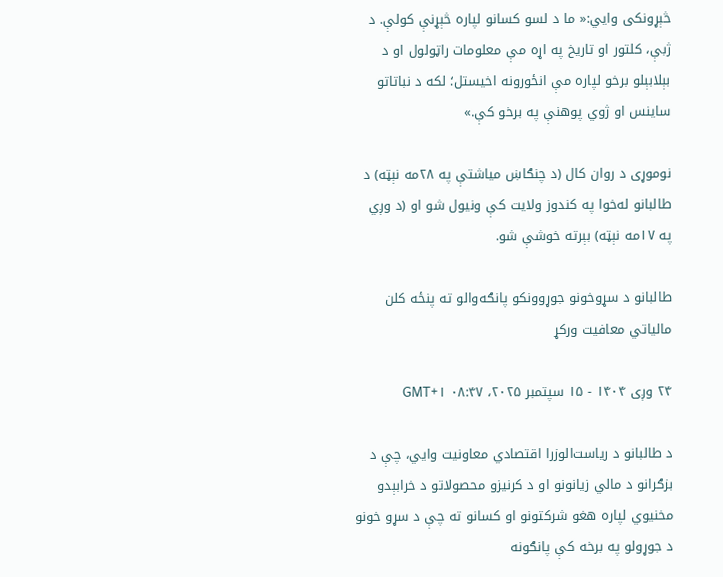څېړونکی وايي:« ما د لسو کسانو لپاره څېړنې کولې. د ژبې، کلتور او تاريخ په اړه مې معلومات راټولول او د بېلابېلو برخو لپاره مې انځورونه اخیستل؛ لکه د نباتاتو ساينس او ژوي پوهنې په برخو کې.»

نوموړی د روان کال (د چنګاښ میاشتې په ۲۸مه نېټه) د طالبانو له‌خوا په کندوز ولایت کې ونیول شو او (د وږي په ۱۷مه نېټه) بېرته خوشې شو.

طالبانو د سړوخونو جوړوونکو پانګه‌والو ته پنځه کلن مالیاتي معافیت ورکړ

۲۴ وږی ۱۴۰۴ - ۱۵ سپتمبر ۲۰۲۵، ۰۸:۴۷ GMT+۱

د طالبانو د ریاست‌الوزرا اقتصادي معاونیت وایي، چې د بزګرانو د مالي زیانونو او د کرنیزو محصولاتو د خرابېدو مخنیوي لپاره هغو شرکتونو او کسانو ته چې د سړو خونو د جوړولو په برخه کې پانګونه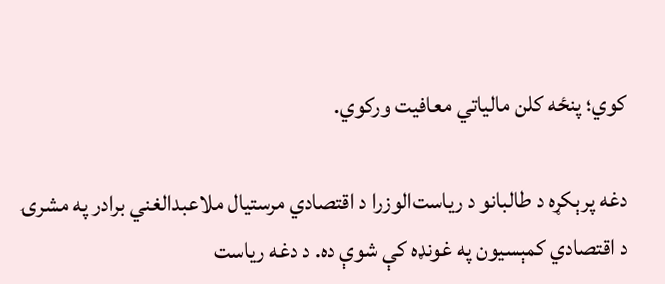کوي؛ پنځه‌ کلن مالیاتي معافیت ورکوي.

دغه پرېکړه د طالبانو د ریاست‌الوزرا د اقتصادي مرستیال ملاعبدالغني برادر په مشرۍ د اقتصادي کمېسیون په غونډه کې شوې ده. د دغه ریاست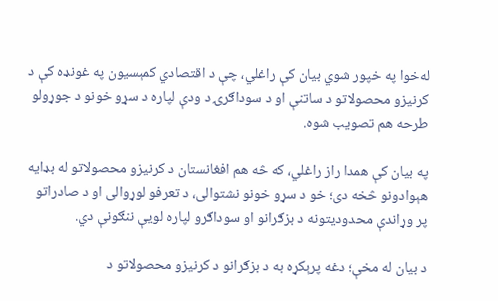له‌خوا په خپور شوي بیان کې راغلي، چې د اقتصادي کمېسیون په غونډه کې د کرنیزو محصولاتو د ساتنې او د سوداګرۍ د ودې لپاره د سړو خونو د جوړولو طرحه هم تصویب شوه.

په بیان کې همدا راز راغلي، که څه هم افغانستان د کرنیزو محصولاتو له بډایه هېوادونو څخه دی؛ خو د سړو خونو نشتوالی، د تعرفو لوړوالی او د صادراتو پر وړاندې محدودیتونه د بزګرانو او سوداګرو لپاره لویې ننګونې دي.

د بیان له مخې؛ دغه پرېکړه به د بزګرانو د کرنیزو محصولاتو د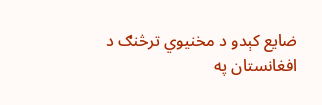ضایع کېدو د مخنیوي ترڅنګ د افغانستان په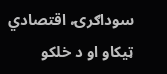سوداګرۍ، اقتصادي ټیکاو او د خلکو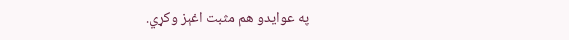په عوایدو هم مثبت اغېز وکړي.